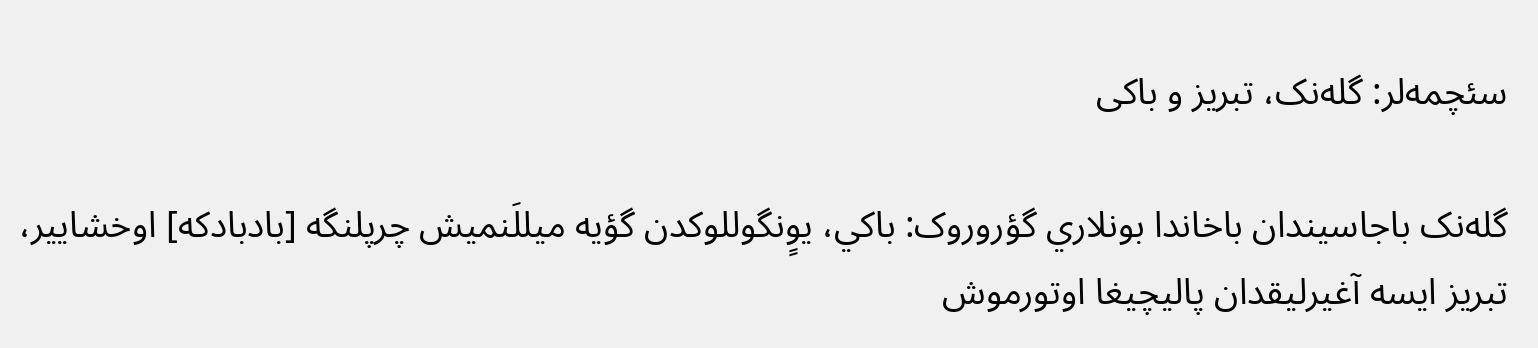سئچمه‌لر: گله‌نک، تبریز و باکی

گله‌نک باجاسيندان باخاندا بونلاري گؤروروک: باکي، يوٍنگوللوکدن گؤيه ميللَنميش چرپلنگه [بادبادکه] اوخشايير، تبريز ايسه آغيرليقدان پاليچيغا اوتورموش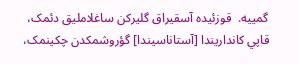گمييه.  قوزئيده آسقيراق گليرکن ساغلامليق دئمک، قاپي کانداريندا [آستاناسيندا] گؤروشمکدن چکينمک،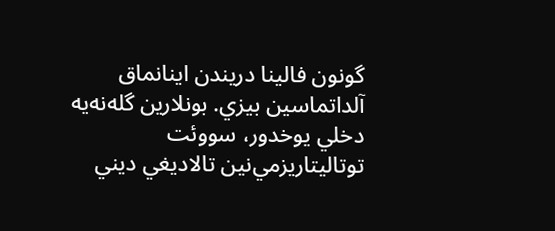گونون فالينا دريندن اينانماق آلداتماسين بيزي. بونلارين گله‌نه‌يه دخلي يوخدور، سووئت توتاليتاريزمي‌نين تالاديغي ديني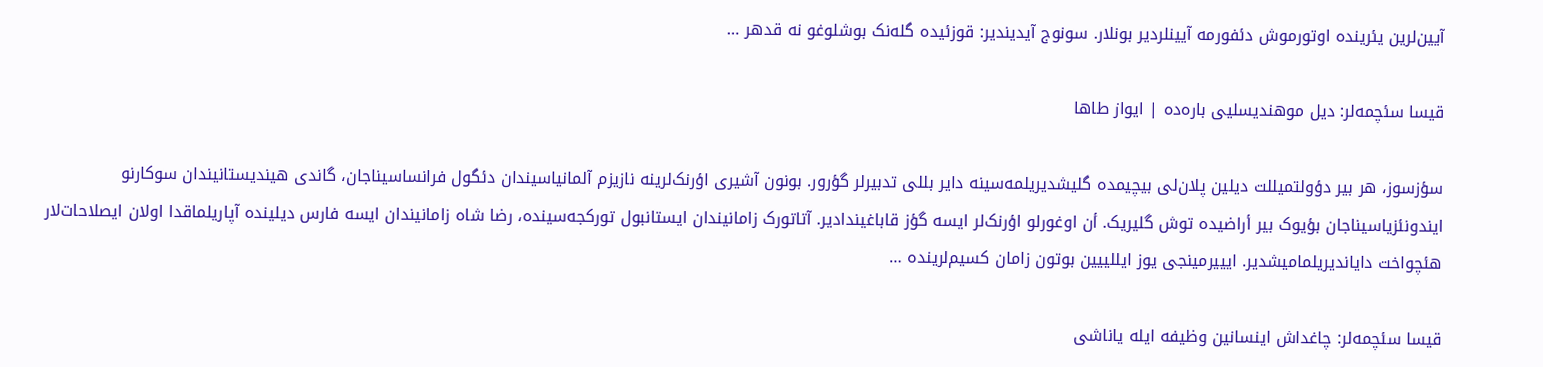آيين‌لرين يئرينده اوتورموش دئفورمه آيينلردير بونلار. سونوج آيديندير: قوزئيده گله‌نک بوشلوغو نه قدهر …

قیسا سئچمه‌لر: دیل موهندیسلیی باره‌ده | ایواز طاها

سؤزسوز، هر بیر دؤولتمیللت دیلین پلان‌لی بیچیمده گلیشدیریلمه‌سینه دایر بللی تدبیرلر گؤرور. بونون آشیری اؤرنک‌لرینه نازیزم آلمانیاسیندان دئگول فرانساسیناجان، گاندی هیندیستانیندان سوکارنو ایندونئزیاسیناجان بؤیوک بیر أراضیده توش گلیریک. أن اوغورلو اؤرنک‌لر ایسه گؤز قاباغیندا‌دیر. آتاتورک زامانیندان ایستانبول تورکجه‌سینده، رضا شاه زامانیندان ایسه فارس دیلینده آپاریلماقدا اولان ایصلاحات‌لار هئچواخت دایاندیریلمامیشدیر. ایییرمینجی یوز ایللییین بوتون زامان کسیم‌لرینده …

قیسا سئچمه‌لر: چاغداش اینسانین وظیفه ایله یاناشی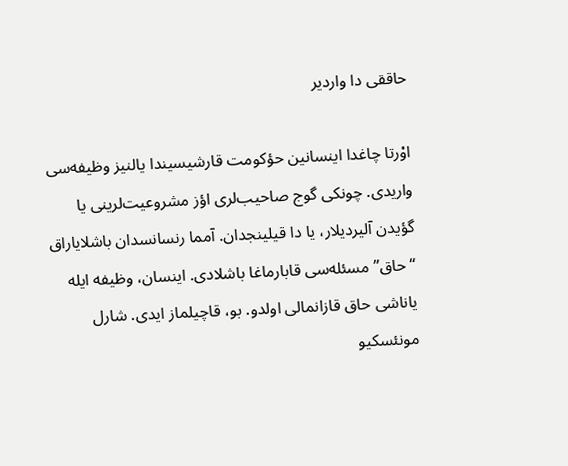حاققی دا واردیر

اوْرتا چاغدا اینسانین حؤکومت قارشیسیندا یالنیز وظیفه‌سی واریدی. چونکی گوج صاحیب‌لری اؤز مشروعیت‌لرینی یا گؤیدن آلیردیلار، یا دا قیلینجدان. آمما رنسانسدان باشلایاراق “حاق” مسئله‌سی قابارماغا باشلادی. اینسان، وظیفه‌ ایله یاناشی حاق قازانمالی اولدو. بو، قاچیلماز ایدی. شارل مونئسکیو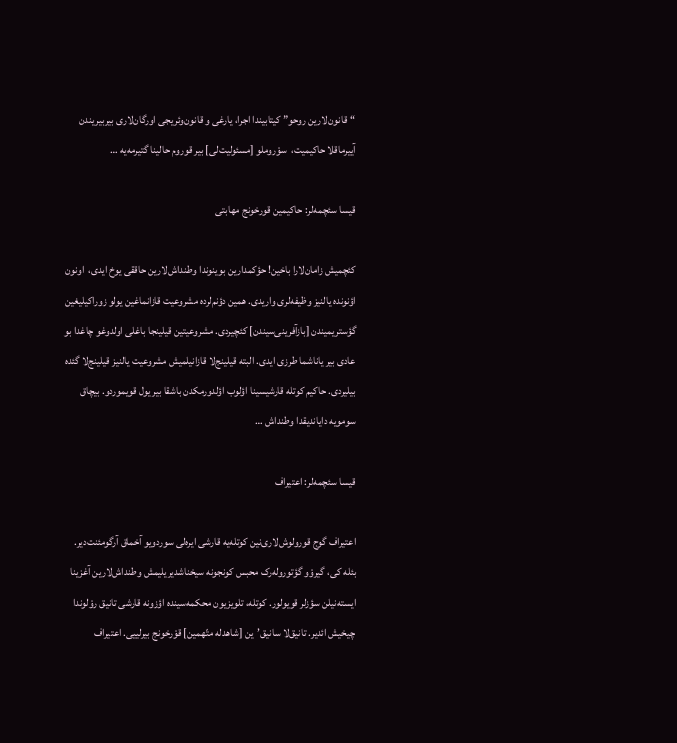“قانون‌لارین روحو” کیتابیندا اجرا، یارغی و قانون‌وئریجی اورگان‌لاری بیربیریندن آییرماقلا حاکیمیت،  سوْروملو [مسئولیت‌لی] بیر قوروم حالینا گتیرمه‌یه …

قیسا سئچمه‌لر: حاکیمین قورخونج مهابتی

کئچمیش زامان‌لارا باخین! حؤکمدارین بوینوندا وطنداش‌لارین حاققی یوخ ایدی،  اونون اؤنونده یالنیز وظیفه‌لری واریدی. همین دؤنم‌لرده مشروعیت قازانماغین یولو زوراکیلیغین گؤستریمیندن [بازآفرینی‌سیندن] کئچیردی. مشروعیتین قیلینجا باغلی اولدوغو چاغدا بو عادی بیر یاناشما طرزی ایدی. البته قیلینج‌لا قازانیلمیش مشروعیت یالنیز قیلینج‌لا گئده بیلیردی. حاکیم کوتله قارشیسینا اؤلوب اؤلدورمکدن باشقا بیر یول قویموردو. بیچاق سومویه دایاندیقدا وطنداش …

قیسا سئچمه‌لر: اعتیراف

اعتیراف گوج قورولوش‌لاری‌نین کوتله‌یه قارشی ایره‌لی سوردویو آخماق آرگومئنت‌دیر. بئله کی، گیروْو گؤتوروله‌رک محبس کونجونه سیخناشدیریلیمش وطنداش‌لارین آغزینا ایسته‌نیلن سؤزلر قویولور. کوتله، تلویزیون محکمه‌سینده اؤزونه قارشی تانیق روْلوندا چیخیش ائدیر. تانیق‌لا سانیق’ین [شاهد‌له متّهمین] قوْرخونج بیرلییی. اعتیراف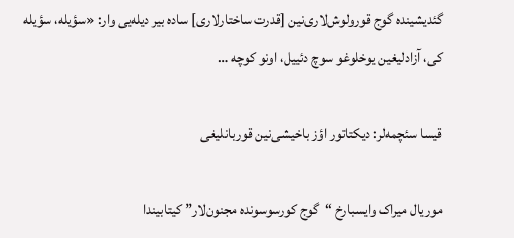گئدیشینده گوج قورولوش‌لاری‌نین [قدرت ساختارلاری] ساده بیر دیله‌یی وار: «سؤیله، سؤیله‌ کی، آزادلیغین یوخلوغو سوچ دئییل، اونو کوچه …

قیسا سئچمه‌لر: دیکتاتور اؤز باخیشی‌نین قوربانلیغی

موریال میراک وایسبارخ “گوج کورسوسونده مجنون‌لار” کیتابیندا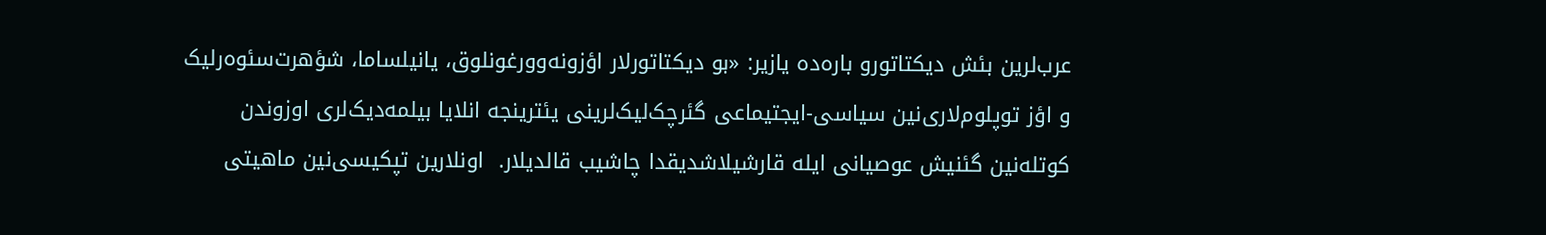عرب‌لرین بئش دیکتاتورو باره‌ده یازیر: «بو دیکتاتورلار اؤزونه‌وورغونلوق، یانیلساما، شؤهرت‌سئوه‌رلیک و اؤز توپلوم‌لاری‌نین سیاسی-ایجتیماعی گئرچک‌لیک‌لرینی یئترینجه انلایا بیلمه‌دیک‌لری اوزوندن کوتله‌نین گئنیش عوصیانی ایله قارشیلاشدیقدا چاشیب قالدیلار.  اونلارین تپکیسی‌نین ماهیتی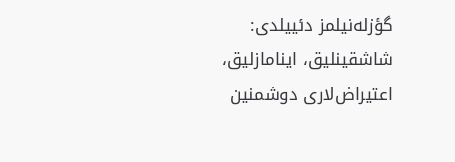گؤزله‌نیلمز دئییلدی: شاشقینلیق، اینامازلیق، اعتیراض‌لاری دوشمنین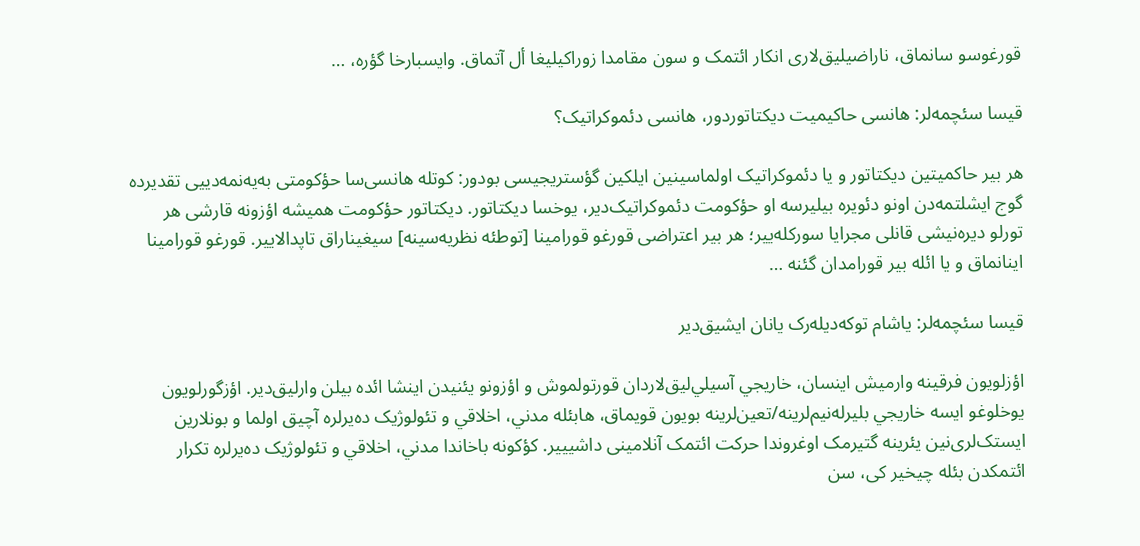قورغوسو سانماق، ناراضیلیق‌لاری انکار ائتمک و سون مقامدا زوراکیلیغا أل آتماق. وایسبارخا گؤره، …

قیسا سئچمه‌لر: هانسی حاکیمیت دیکتاتوردور، هانسی دئموکراتیک؟

هر بیر حاکمیتین دیکتاتور و یا دئموکراتیک اولماسینین ایلکین گؤستریجیسی بودور: کوتله هانسی‌سا حؤکومتی به‌یه‌نمه‌دییی تقدیرده گوج ایشلتمه‌دن اونو دئویره بیلیرسه او حؤکومت دئموکراتیک‌دیر، یوخسا دیکتاتور. دیکتاتور حؤکومت همیشه اؤزونه قارشی هر تورلو دیره‌نیشی قانلی مجرایا سورکله‌ییر؛ هر بیر اعتراضی قورغو قورامینا [توطئه نظریه‌سینه] سیغیناراق تاپدالاییر. قورغو قورامینا اینانماق و یا ائله بیر قورامدان گئنه …

قیسا سئچمه‌لر: یاشام توکه‌دیله‌رک يانان ايشيق‌دير

اؤزلویون فرقينه وارميش اينسان، خاريجي آسيلي‌ليق‌لاردان قورتولموش و اؤزونو يئنيدن اينشا ائده‌ بيلن وارلیق‌دیر. اؤزگورلویون يوخلوغو ايسه خاريجي بلیرله‌نیم‌لرینه/تعين‌لرینه بویون قویماق، هابئله مدني، اخلاقي و تئولوژيک ده‌يرلره آچيق اولما و بونلارين ایستک‌لری‌نین یئرینه گتیرمک اوغروندا حرکت ائتمک آنلامینی داشیییر. کؤکونه باخاندا مدني، اخلاقي و تئولوژيک ده‌يرلره تکرار ائتمکدن بئله چیخیر کی، سن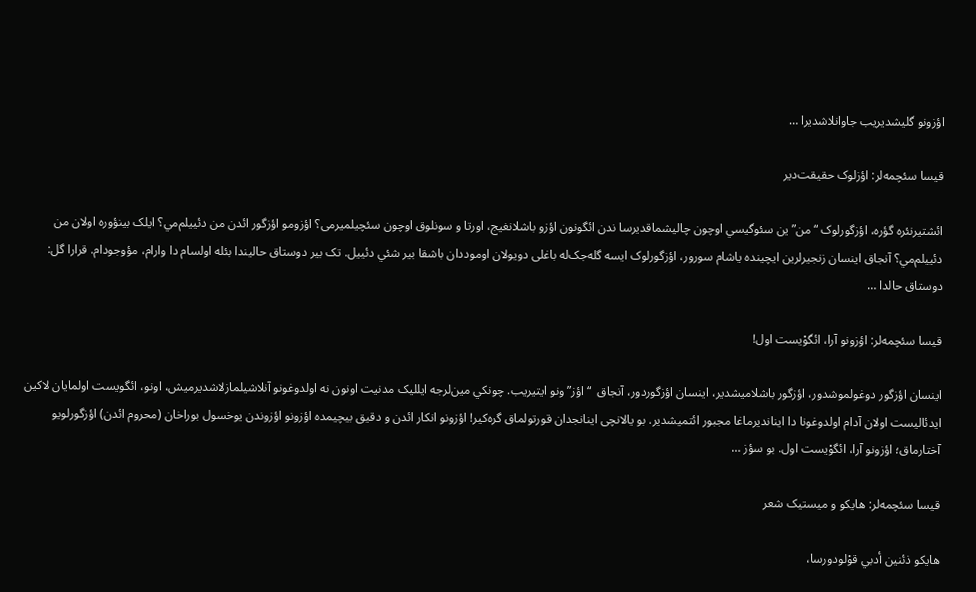اؤزونو گلیشدیریب جاوانلاشديرا …

قیسا سئچمه‌لر: اؤزلوک حقيقت‌دير

ائشتیرنئره گؤره، اؤزگورلوک “من”ین سئوگيسي اوچون چاليشماقدیرسا ندن ائگونون اؤزو باشلانغيج، اورتا و سونلوق اوچون سئچيلميرمی؟ اؤزومو اؤزگور ائدن من دئييلم‌مي؟ ايلک بینؤوره اولان من دئييلم‌مي؟ آنجاق اينسان زنجيرلرين ايچينده یاشام سورور، اؤزگورلوک ایسه گله‌جک‌له باغلی دویولان اوموددان باشقا بير شئي دئييل. تک بير دوستاق حاليندا بئله اولسام دا وارام، مؤوجودام. قرارا گل: دوستاق حالدا …

قیسا سئچمه‌لر: اؤزونو آرا، ائگوْيست اول!

اينسان اؤزگور دوغولموشدور، اؤزگور باشلاميشدير، اينسان اؤزگوردور، آنجاق  “اؤز”ونو ایتیریب. چونکي مين‌لرجه ايلليک مدنيت اونون نه اولدوغونو آنلاشیلمازلاشدیرمیش، اونو، ائگويست اولمايان لاکين ايدئاليست اولان آدام اولدوغونا دا اينانديرماغا مجبور ائتميشدير. بو یالانچی اینانجدان قورتولماق گره‌کیر! اؤزونو انکار ائدن و دقيق بیچیمده اؤزونو اؤزوندن یوخسول بوراخان (محروم ائدن) اؤزگورلویو آختارماق؛ اؤزونو آرا، ائگوْيست اول. بو سؤز …

قیسا سئچمه‌لر: هایکو و میستیک شعر

هايکو ذئنين أدبي قوْلودورسا،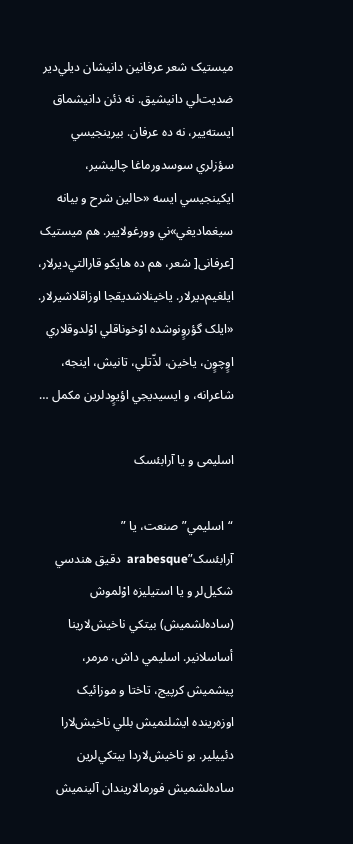ميستيک شعر عرفانين دانيشان ديلي‌دير ضديت‌لي دانيشيق. نه ذئن دانيشماق ايسته‌يير، نه ده عرفان. بيرينجيسي سؤزلري سوسدورماغا چاليشير، ايکينجيسي ايسه «حالين شرح و بيانه سيغماديغي»ني وورغولايير. هم ميستيک [عرفانی[ شعر، هم ده هايکو قارالتي‌ديرلار، ايلغيم‌ديرلار. ياخينلاشديقجا اوزاقلاشيرلار. «ايلک گؤروٍنوشده اوْخوناقلي اوْلدوقلاري اوٍچوٍن، ياخين، لذّتلي، تانيش، اينجه، شاعرانه، و ايسيديجي اؤيوٍدلرين مکمل …

اسلیمی و یا آرابئسک

“اسليمي” صنعت، يا ” آرابئسک”arabesque  دقيق هندسي شکيل‌لر و يا استيليزه اوْلموش (ساده‌لشميش) بيتکي ناخيش‌لارينا أساسلانير. اسليمي داش، مرمر، پيشميش کرپيج، تاختا و موزائيک اوزه‌رينده ايشلنميش بللي ناخيش‌لارا دئييلير. بو ناخيش‌لاردا بيتکي‌لرين ساده‌لشميش فورمالاريندان آلينميش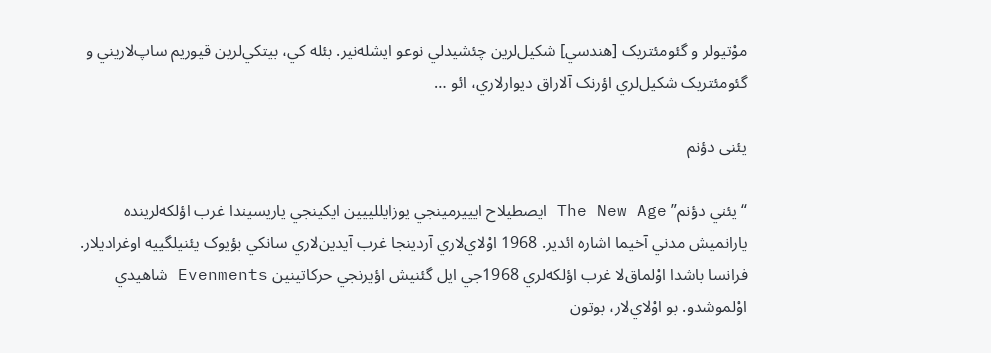موْتيولر و گئومئتريک [هندسي] شکيل‌لرين چئشيدلي نوعو ايشله‌نير. بئله کي، بيتکي‌لرين قيوريم ساپ‌لاريني و گئومئتريک شکيل‌لري اؤرنک آلاراق ديوارلاري، ائو …

یئنی دؤنم

“يئني دؤنم” The New Age ایصطیلاح ايييرمينجي یوزایللییین ايکينجي ياريسيندا غرب اؤلکه‌لرينده يارانميش مدني آخيما اشاره ائدير. 1968 اوْلاي‌لاري آردينجا غرب آيدين‌لاري سانکي بؤيوک يئنيلگييه اوغراديلار. فرانسا باشدا اوْلماق‌لا غرب اؤلکه‌لري 1968جي ايل گئنيش اؤيرنجي حرکاتينين Evenments شاهیدي اوْلموشدو. بو اوْلاي‌لار، بوتون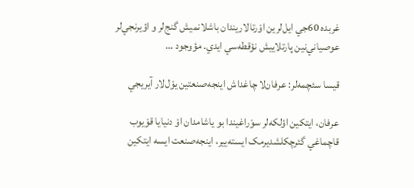غربده 60جي ايل‌لرين اوْرتالاريندان باشلانميش گنج‌لر و اؤيرنجي‌لر عوصياني‌نين پارتلایيش نؤقطه‌سي ايدي. مؤوجود …

قیسا سئچمه‌لر: عرفان‌لا چاغداش اینجه‌صنعتين يوْل‌لار آيريجي‌

عرفان، ايتکين اؤلکه‌لر سوْراغيندا بو ياشامدان اوْ دنيايا قوْيوب قاچماغي گئرچکلشديرمک ايسته‌يير، اينجه‌صنعت ايسه ايتکين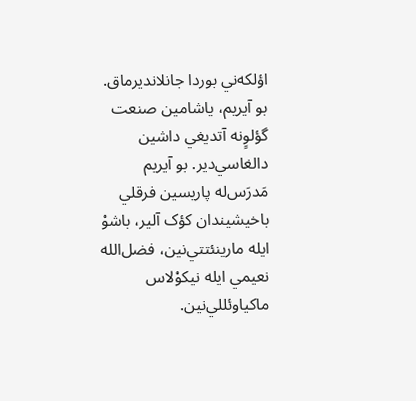اؤلکه‌ني بوردا جانلانديرماق. بو آيريم، ياشامين صنعت گؤلوٍنه آتديغي داشين دالغاسي‌دير. بو آيريم مَدرَس‌‌له پاريسين فرقلي باخيشيندان کؤک آلير، باشوْ ايله مارينئتتي‌نين، فضل‌الله نعيمي ايله نيکوْلاس ماکياوئللي‌نين.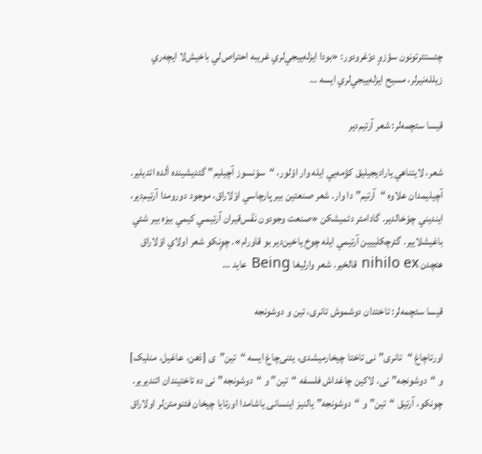چئستئرتونون سؤزوٍ دوْغرودور: «بودا ايزله‌ييجي‌لري غريبه احتراص‌لي باخيش‌لا ايچه‌ري زيلله‌نيرلر، مسيح ايزله‌ييجي‌لري ايسه …

قیسا سئچمه‌لر: شعر آرتیم‌دیر

شعر، لايتناهي ياراديجيليق کؤمه‌يي ايله وار اوْلور، “سوْنسوز آچيليم” گئديشينده ألده ائديلير. آچيليمدان علاوه “آرتيم” دا وار. شعر صنعتين بير پارچاسي اوْلاراق، موجود دورومدا آرتيم‌دير، اينديني چوْخالدير. گادامئر دئميشکن «صنعت وجودون نَفَس‌قيران آرتيمـي کيمي بيزه بير شئي باغيشلايير. گئرچکلييين آرتيمي ايله چوخ ياخين‌دير بو قاورام». چوٍنکو شعر اولاي اوْلاراق هئچدن nihilo ex قالخير. شعر وارليغا Being عايد …

قیسا سئچمه‌لر: تاختدان دوشموش تانری، تین و دوشونجه

اورتاچاغ “تانری”نی تاختا چیخارمیشدی، یئنی‌چاغ ایسه “تین”ی [ذهن، عاغیل، منلیک] و “دوشونجه”نی. لاکین چاغداش فلسفه “تین” و “دوشونجه”نی ده تاختیندان ائندیریر. چونکو، آرتیق “تین” و “دوشونجه” یالنیز اینسانی یاشامدا اورتایا چیخان فئنومئن‌لر اولاراق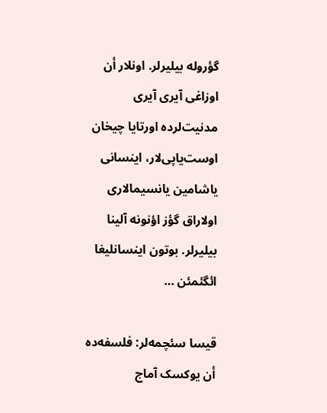گؤروله بیلیرلر. اونلار أن اوزاغی آیری آیری مدنیت‌لرده اورتایا چیخان اوست‌یاپی‌لار، اینسانی یاشامین یانسیما‌لاری اولاراق گؤز اؤنونه آلینا بیلیرلر. بوتون اینسانلیغا ائگئمئن …

قیسا سئچمه‌لر: فلسفه‌ده أن یوکسک آماج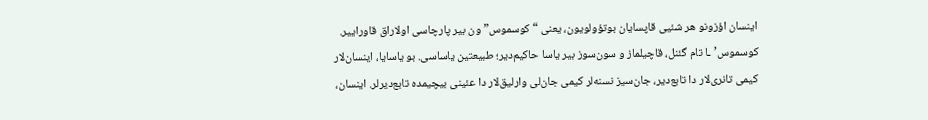اینسان اؤزونو هر شئیی قاپسایان بوتؤولویون، یعنی “کوسموس”ون بیر پارچاسی اولاراق قاوراییر. کوسموس’ـا تام گئنل، قاچیلماز و سون‌سوز بیر یاسا حاکیم‌دیر؛ طبیعتین یاساسی. بو یاسایا، اینسان‌لار کیمی تانری‌لار دا تابع‌دیر، جان‌سیز نسنه‌لر کیمی جان‌لی وارلیق‌لار دا عئینی بیچیمده تابع‌دیرلر. اینسان،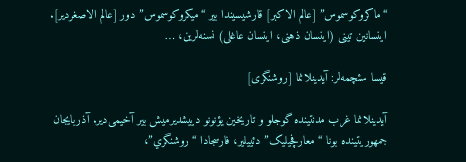“ماکروکوسموس” [عالم الاکبر] قارشیسیندا بیر “میکروکوسموس”دور [عالم الاصغردیر]. اینسانین تینی (اینسان ذهنی، اینسان عاغلی) نسنه‌لرین، …

قیسا سئچمه‌لر: آیدینلانما [روشنگری]

آیدینلانما غرب مدنتینده گوجلو و تاریخین یؤنونو دییشدیرمیش بیر آخیمی‌دیر. آذربايجان جمهوريتينده بونا “معارفچيليک” دئييلير، فارسجادا “روشنگري”،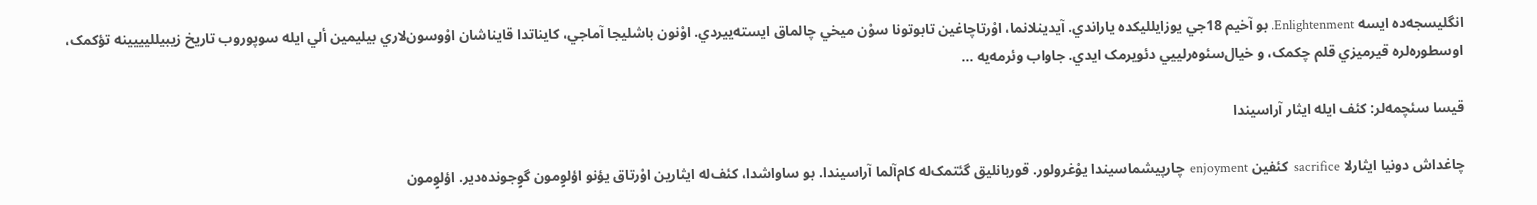انگلیسجه‌ده ايسه Enlightenment. بو آخيم 18جي يوزايلليکده ياراندي. آيدينلانما، اوْرتاچاغين تابوتونا سوْن ميخي چالماق ايسته‌ييردي. اوْنون باشليجا آماجي، کايناتدا قايناشان اوْوسون‌لاري بيليمين ألي ايله سوپوروب تاریخ زیبیللیییینه تؤکمک، اوسطوره‌لره قيرميزي قلم چکمک، و خيال‌سئوه‌‌رلييي دئويرمک ايدي. جاواب وئرمه‌يه …

قیسا سئچمه‌لر: کئف ایله ایثار آراسیندا

چاغداش دونيا ايثارلا sacrifice  کئفين enjoyment  چارپيشماسيندا يوْغرولور. قوربانليق گئتمک‌له کام‌آلما آراسيندا. بو ساواشدا، کئف‌له ايثارين اوْرتاق يؤنو اؤلوٍمون گوٍجونده‌دير. اؤلوٍمون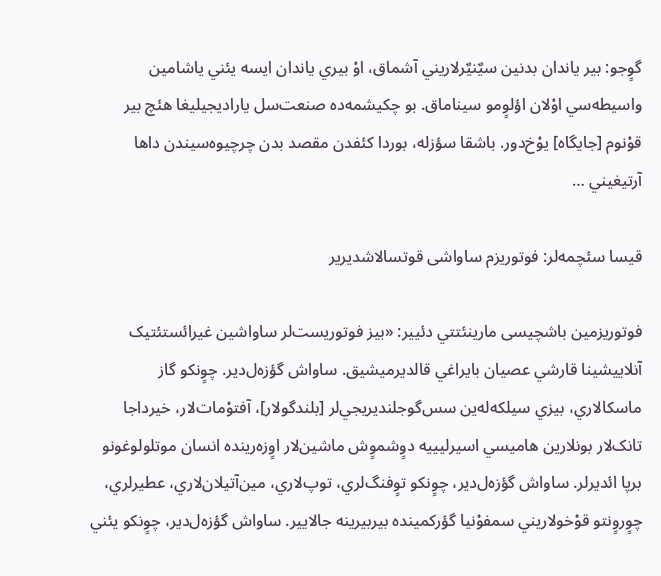گوٍجو: بير ياندان بدنين سيٌنيٌرلاريني آشماق، اوْ بيري ياندان ايسه يئني ياشامين واسيطه‌سي اوْلان اؤلوٍمو سيناماق. بو چکيشمه‌ده صنعت‌سل ياراديجيليغا هئچ بير قوْنوم [جايگاه] يوْخ‌دور. باشقا سؤزله، بوردا کئفدن مقصد بدن چرچيوه‌سيندن داها آرتيغيني …

قیسا سئچمه‌لر: فوتوریزم ساواشی قوتسالاشدیریر

فوتوریزمین باشچیسی مارينئتتي دئییر: «بيز فوتوريست‌لر ساواشين غيرائستئتيک آنلاييشينا قارشي عصيان بايراغي قالديرميشيق. ساواش گؤزه‌ل‌دير. چوٍنکو گاز ماسکالاري، بيزي سيلکه‌له‌ين سس‌گوجلنديريجي‌لر [بلندگولار]، آفتوْمات‌لار، خيرداجا تانک‌لار بونلارين هاميسي اسيرليييه دوٍشموٍش ماشين‌لار اوٍزه‌رينده انسان موتلولوغونو برپا ائديرلر. ساواش گؤزه‌ل‌دير، چوٍنکو توٍفنگ‌لري، تو‌‌پ‌لاري، مين‌آتيلان‌لاري، عطيرلري، چوٍروٍنتو قوْخولاريني سمفوْنيا گؤرکمينده بيربيرينه جالايير. ساواش گؤزه‌ل‌دير، چوٍنکو يئني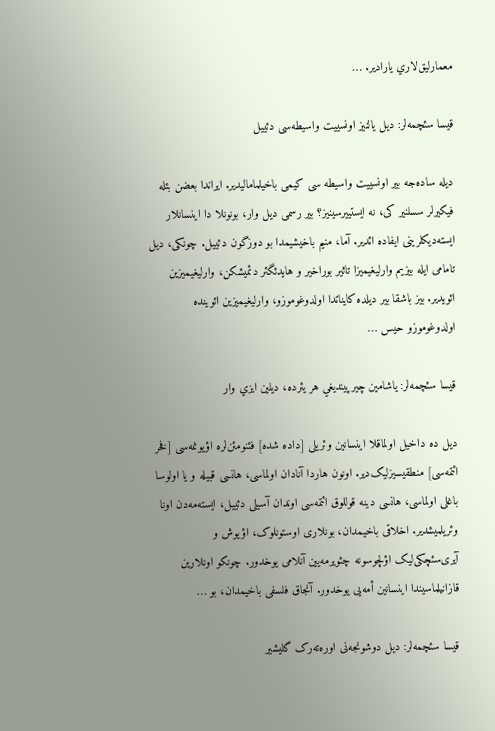معمارليق‌لاري يارادير. …

قیسا سئچمه‌لر: دیل یالنیز اونسییت واسیطه‌سی دئییل

دیله سادەجه بیر اونسییت واسیطه سی کیمی باخیلمامالیدیر. ایراندا بعضن بئله فیکیرلر سسلنیر کی، نه ایستییرسینیز؟ بیر رسمی دیل وار، بونونلا دا اینسانلار ایستەدیکلرینی ایفاده ائدیر. آما، منیم باخیشیمدا بو دوزگون دئییل. چونکی، دیل تامامی ایله بیزیم وارلیغیمیزا تاثیر بوراخیر و هایدئگئر دئمیشکن، وارلیغیمیزین ائویدیر. بیز باشقا بیر دیلده کایناتدا اولدوغوموزو، وارلیغیمیزین ائوینده اولدوغوموزو حیس …

قیسا سئچمه‌لر: یاشامین چيرپينديغي هر يئرده، ديلين ايزي وار

دیل ده داخیل اولماقلا اینسانین وئریلی [داده شده] فئنومئن‌لره اؤیونمه‌سی [فخر ائتمه‌سی] منطقیسیزلیک‌دیر. اونون هاردا آنادان اولماسی، هانسی قبیله و یا اولوسا باغلی اولماسی، هانسی دینه قوللوق ائتمه‌سی اوندان آسیلی دئییل، ایسته‌‌‌مه‌دن اونا وئریلمیشدیر. اخلاقی باخیمدان، بونلاری اوستونلوک، اؤیوش و آیری‌سئچکی‌لیک اؤلچوسونه چئویرمه‌یین آنلامی یوخدور. چونکو اونلارین قازانیلماسیندا اینسانین أمه‌یی یوخدور. آنجاق فلسفی باخیمدان، بو …

قیسا سئچمه‌لر: دیل دوشونجه‌نی اوره‌ته‌رک گلیشیر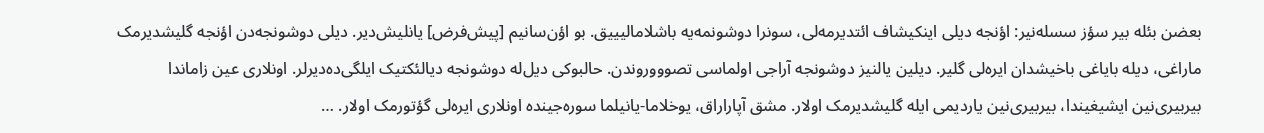بعضن بئله بیر سؤز سسله‌نیر: اؤنجه دیلی اینکیشاف ائتدیرمه‌لی، سونرا دوشونمه‌یه باشلامالیییق. بو اؤن‌سانیم [پیش‌فرض] یانلیش‌دیر. دیلی دوشونجه‌دن اؤنجه گلیشدیرمک ماراغی، دیله بایاغی باخیشدان ایره‌لی گلیر. دیلین یالنیز دوشونجه آراجی اولماسی تصوووروندن. حالبوکی دیل‌له دوشونجه دیالئکتیک ایلگی‌ده‌دیرلر. اونلاری عین زاماندا بیربیری‌نین ایشیغیندا، بیربیری‌نین یاردیمی ایله گلیشدیرمک اولار. مشق آپاراراق، یوخلاما-یانیلما سوره‌جینده اونلاری ایره‌لی گؤتورمک اولار. …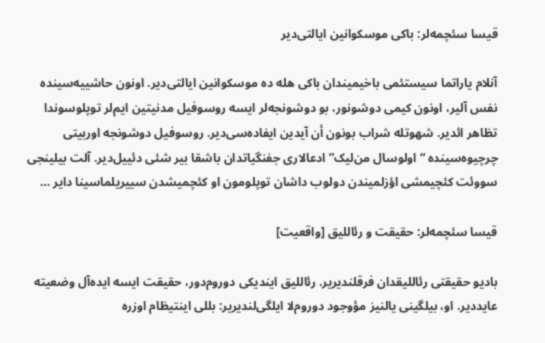قیسا سئچمه‌لر: باکی موسکوانین ایالتی‌دیر

آنلام یاراتما سیستئمی باخیمیندان باکی هله ده موسکوانین ایالتی‌دیر. اونون حاشییه‌سینده نفس آلیر، اونون کیمی دوشونور، بو دوشونجه‌لر ایسه روسوفیل مدنیتین ایم‌لر توپلوسوندا تظاهر ائدیر. شهوتله شراب بونون أن آیدین ایفاده‌سی‌دیر. روسوفیل دوشونجه اوربیتی چرچیوه‌سینده “اولوسال من‌لیک” ادعا‌لاری جفنگیاتدان باشقا بیر شئی دئییل‌دیر. آلت بیلینجی سووئت کئچیمشی اؤزلمیندن دولوب داشان توپلومون او کئچمیشدن سییریلماسینا دایر …

قیسا سئچمه‌لر: حقیقت و رئاللیق [واقعیت]

بادیو حقیقتی رئاللیقدان فرقلندیریر. رئاللیق ایندیکی دوروم‌دور، حقیقت ایسه ایده‌آل وضعیته عایددیر. او، بیلگینی یالنیز مؤوجود دوروم‌لا ایلگی‌لندیریر: بللی اینتیظام اوزره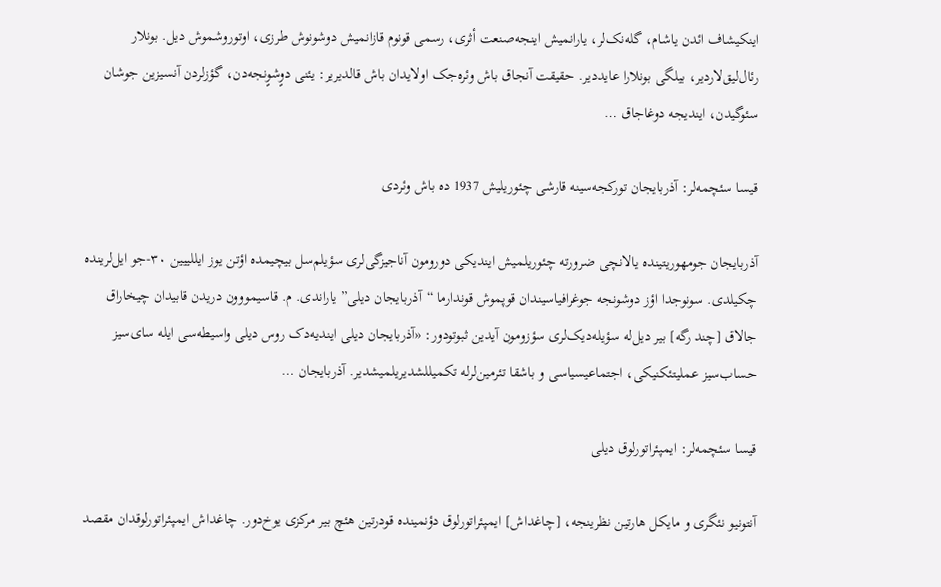اینکیشاف ائدن یاشام، گله‌نک‌لر، یارانمیش اینجه‌صنعت أثری، رسمی قونوم قازانمیش دوشونوش طرزی، اوتوروشموش دیل. بونلار رئال‌لیق‌لاردیر، بیلگی بونلارا عایددیر. حقیقت آنجاق باش وئره‌جک اولایدان باش قالدیریر: یئنی دوٍشوٍنجه‌دن، گؤزلردن آنسیزین جوشان سئوگیدن، ایندیجه دوغا‌جاق …

قیسا سئچمه‌لر: آذربایجان تورکجه‌سینه قارشی چئوریلیش 1937 ده باش وئردی

آذربایجان جومهوریتینده یالانچی ضرورته چئوریلمیش ایندیکی دورومون آناجیزگی‌لری سؤیلم‌سل بیچیمده اؤتن یوز ایللییین ۳۰-جو ایل‌لرینده چکیلدی. سونوجدا اؤز دوشونجه جوغرافیاسیندان قوپموش قوندارما “آذربایجان دیلی” یاراندی. م. قاسیمووون درید‌ن قابیدان چیخا‌راق جالاق [چند رگه] بیر دیل‌له سؤیله‌دیک‌لری سؤزومون آیدین ثبوتودور: «آذربایجان دیلی ایندیه‌دک روس دیلی واسیطه‌سی ایله سای‌سیز حساب‌سیز عملیتئکنیکی، اجتماعیسیاسی و باشقا تئرمین‌لرله تکمیللشدیریلمیشدیر. آذربایجان …

قیسا سئچمه‌لر: ایمپئراتورلوق دیلی

آنتونیو نئگری و مایکل هارتین نظرینجه، [چاغداش] ایمپئراتورلوق دؤنمینده قودرتین هئچ بیر مرکزی یوخ‌دور. چاغداش ایمپئراتورلوقدان مقصد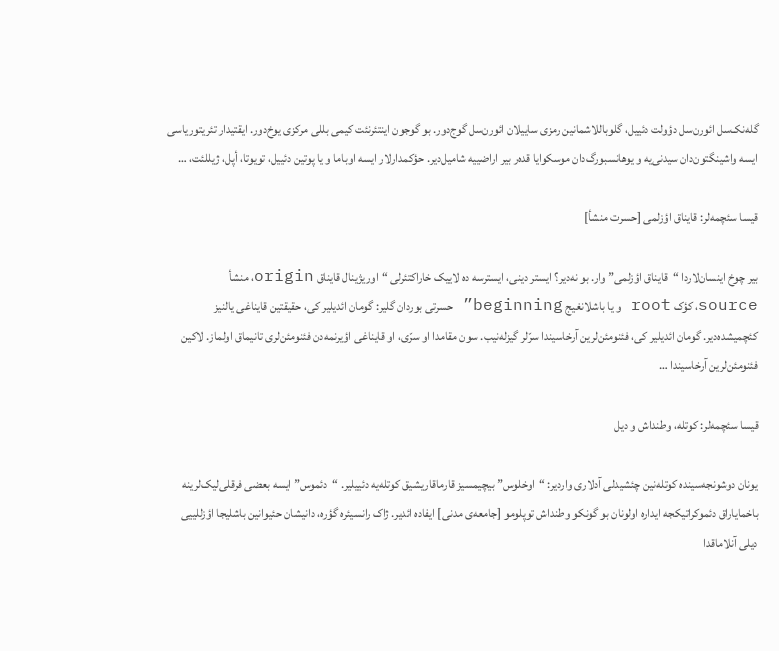گله‌نک‌سل ائورن‌سل دؤولت دئییل، گلوباللاشمانین رمزی ساییلان ائورن‌سل گوج‌دور. بو گوجون اینتئرنئت کیمی بللی مرکزی یوخ‌دور. ایقتیدار تئریتوریاسی ایسه واشینگتون‌دان سیدنی‌یه و یوهانسبورگ‌دان موسکوایا قده‌ر بیر اراضییه شامیل‌دیر. حؤکمدارلار ایسه اوباما و یا پوتین دئییل، تویوتا، أپل، ژیللئت، …

قیسا سئچمه‌لر: قایناق اؤزلمی [حسرت منشأ]

بیر چوخ اینسان‌لاردا “قایناق اؤزلمی” وار. بو نه‌دیر؟ ایستر دینی، ایسترسه ده لاییک خاراکتئرلی “اوریژینال قایناق origin، منشأ source، کؤک root و یا باشلانغیج beginning” حسرتی بوردان گلیر: گومان ائدیلیر کی، حقیقتین قایناغی یالنیز کئچمیشده‌دیر. گومان ائدیلیر کی، فئنومئن‌لرین آرخاسیندا سرّلر گیزله‌نیب. سون مقامدا او سرّی، او قایناغی اؤیرنمه‌دن فئنومئن‌لری تانیماق اولماز. لاکین فئنومئن‌لرین آرخاسیندا …

قیسا سئچمه‌لر: کوتله‌، وطنداش و دیل

یونان دوشونجه‌سینده کوتله‌نین چئشیدلی آدلاری واردیر: “اوخلوس” بیچیمسیز قارماقاریشیق کوتله‌یه دئییلیر. “دئموس” ایسه بعضی فرقلی‌لیک‌لرینه باخمایا‌راق دئموکراتیکجه ایداره اولونان بو گونکو وطنداش توپلومو [جامعه‌ی مدنی] ایفاده ائدیر. ژاک رانسیئره گؤره، دانیشان حئیوانین باشلیجا اؤزللییی دیلی آنلاماقدا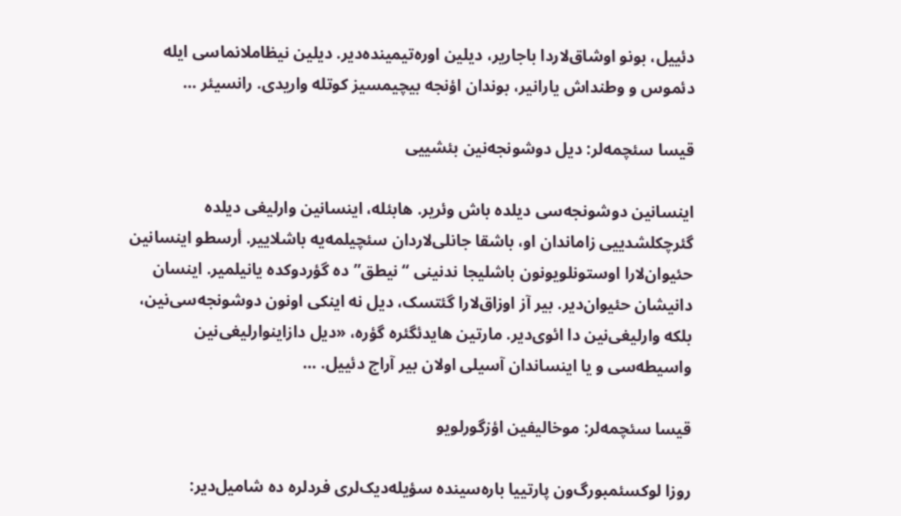دئییل، بونو اوشاق‌لاردا باجاریر، دیلین اوره‌تیمینده‌دیر. دیلین نیظاملانماسی ایله دئموس و وطنداش یارانیر، بوندان اؤنجه بیچیمسیز کوتله واریدی. رانسیئر …

قیسا سئچمه‌لر: دیل دوشونجه‌نین بئشییی

اینسانین دوشونجه‌سی دیلده باش وئریر. هابئله، اینسانین وارلیغی دیلده گئرچکلشد‌ییی زاماندان او، باشقا جانلی‌لاردان سئچیلمه‌یه باشلاییر. أرسطو اینسانین حئیوان‌لارا اوستونلویونون باشلیجا ندنینی “نیطق”ده گؤردوکده یانیلمیر. اینسان دانیشان حئیوان‌دیر. بیر آز اوزاق‌لارا گئتسک، دیل نه اینکی اونون دوشونجه‌سی‌نین، بلکه وارلیغی‌نین دا ائوی‌دیر. مارتین هایدئگئره گؤره، «دیل دازاینوارلیغی‌نین واسیطه‌سی و یا اینساندان آسیلی اولان بیر آراج دئییل. …

قیسا سئچمه‌لر: موخالیفین اؤزگورلویو

روزا لوکسئمبورگ‌ون پارتییا باره‌سینده سؤیله‌دیک‌لری فردلره ده شامیل‌دیر: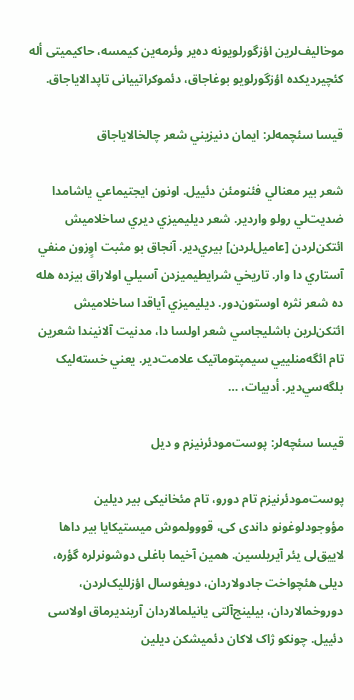موخالیف‌لرین اؤزگورلویونه ده‌یر وئرمه‌ین کیمسه، حاکیمیتی أله کئچیردیکده اؤزگورلویو بوغاجاق، دئموکراتییانی تاپدالایاجاق.

قیسا سئچمه‌لر: ايمان دنيزيني شعر چالخالاياجاق

شعر بير معنالي فئنومئن دئييل. اونون ايجتيماعي ياشامدا ضديت‌لي رولو واردير. شعر ديليميزي ديري ساخلاميش ائتکن‌لردن [عاميل‌لردن] بيري‌دير. آنجاق بو مثبت اوٍزون منفي آستاري دا وار. تاريخي شرايطيميزدن آسيلي اولاراق بيزده هله ده شعر نثره اوستون‌دور. ديليميزي آياقدا ساخلاميش ائتکن‌لرين باشليجاسي شعر اولسا دا، مدنيت آلانيندا شعرين تام ائگه‌منلييي سيمپتوماتيک علامت‌دير. يعني خسته‌ليک بلگه‌سي‌دير. أدبيات، …

قیسا سئچه‌لر: پوست‌مودئرنیزم و دیل

پوست‌مودئرنیزم تام دورو، تام مئخانیکی بیر دیلین مؤوجودلوغونو داندی کی، قووولموش میستیکایا بیر داها لاییق‌لی یئر آیریلسین. همین آخیما باغلی دوشونرلره گؤره، دیلی هئچواخت جادولاردان، دویغوسال اؤزللیک‌لردن، دوروخما‌لاردان، بیلینج‌آلتی یانیلما‌لاردان آریندیرماق اولاسی دئییل. چونکو ژاک لاکان دئمیشکن دیلین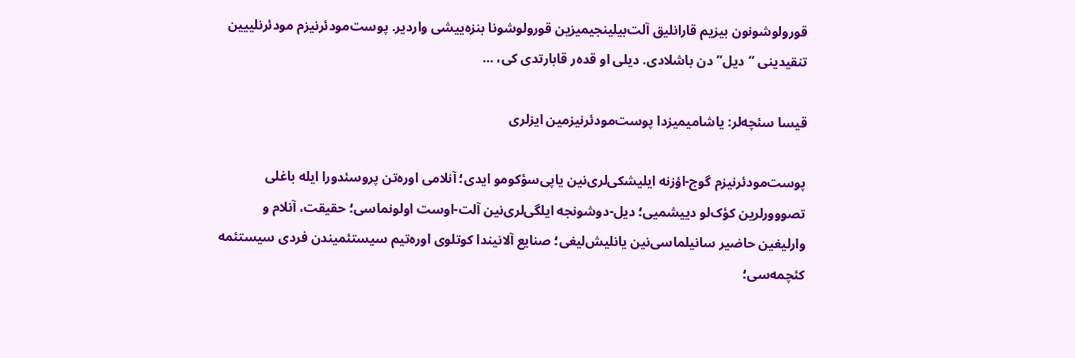قورولوشونون بیزیم قارانلیق آلت‌بیلینجیمیزین قورولوشونا بنزه‌ییشی واردیر. پوست‌مودئرنیزم مودئرنلییین تنقیدینی “دیل”دن باشلادی. دیلی او قده‌ر قابارتدی کی، …

قیسا سئچه‌لر: یاشامیمیزدا پوست‌مودئرنیزمین ایزلری

پوست‌مودئرنیزم گوج-اؤزنه ایلیشکی‌لری‌نین یاپی‌سؤکومو ایدی؛ آنلامی اوره‌تن پروسئدورا ایله باغلی تصووورلرین کؤک‌لو دییشمیی؛ دیل-دوشونجه ایلگی‌لری‌نین آلت-اوست اولونماسی؛ حقیقت، آنلام و وارلیغین حاضیر سانیلماسی‌نین یانلیش‌لیغی؛ صنایع آلانیندا کوتلوی اوره‌تیم سیستئمیندن فردی سیستئمه کئچمه‌سی؛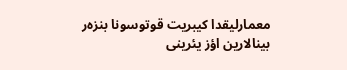معمارلیقدا کیبریت قوتوسونا بنزه‌ر بینا‌لارین اؤز یئرینی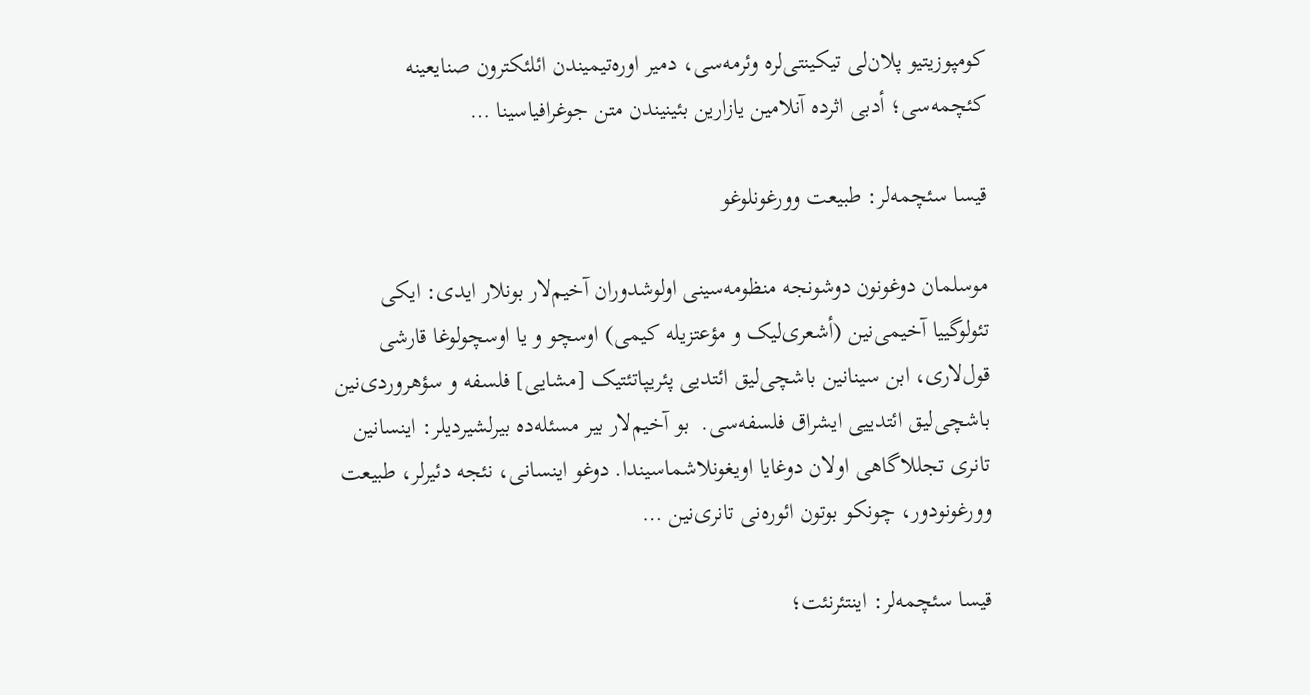کومپوزیتیو پلان‌لی تیکینتی‌لره وئرمه‌سی، دمیر اوره‌تیمیندن ائلئکترون صنایعینه کئچمه‌سی؛ أدبی اثرده آنلامین یازارین بئینیندن متن جوغرافیاسینا …

قیسا سئچمه‌لر: طبیعت وورغونلوغو

موسلمان دوغونون دوشونجه منظومه‌سینی اولوشدوران آخیم‌لار بونلار ایدی: ایکی تئولوگییا آخیمی‌‌نین (أشعری‌لیک و مؤعتزیله کیمی) اوسچو و یا اوسچولوغا قارشی قول‌لاری، ابن سینانین باشچی‌لیق ائتدیی پئریپاتئتیک [مشایی] فلسفه و سؤهروردی‌نین باشچی‌لیق ائتدییی ایشراق فلسفه‌سی.  بو آخیم‌لار بیر مسئله‌ده بیرلشیردیلر: اینسانین تانری‌ تجللاگاهی اولان دوغایا اویغونلاشماسیندا. دوغو اینسانی، نئجه دئیرلر، طبیعت وورغونودور، چونکو بوتون ائوره‌نی تانری‌نین …

قیسا سئچمه‌لر: اینتئرنئت؛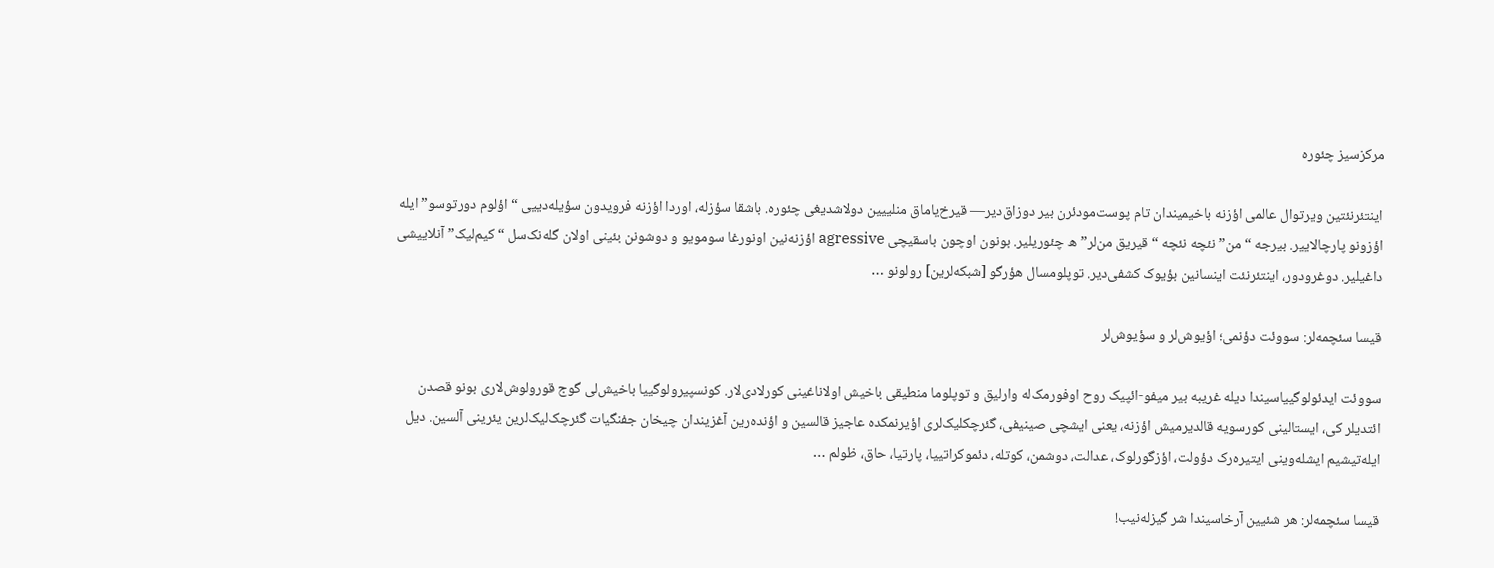مرکزسیز چئوره

اینتئرنئتین ویرتوال عالمی اؤزنه باخیمیندان تام پوست‌مودئرن بیر دوزاق‌دیر— قیرخ‌یاماق منلییین دولاشدیغی چئوره. باشقا سؤزله، اوردا اؤزنه فرویدون سؤیله‌دییی “اؤلوم دورتوسو” ایله اؤزونو پارچالاییر. بیرجه “من” نئچه نئچه “قیریق من‌لر”ه چئوریلیر. بونون اوچون باسقیچی agressive اؤزنه‌نین اونورغا سومویو و دوشونن بئینی اولان گله‌نک‌سل “کیم‌لیک” آنلاییشی داغیلیر. دوغرودور، اینتئرنئت اینسانین بؤیوک کشفی‌دیر. توپلومسال هؤرگو [شبکه‌لرین] رولونو …

قیسا سئچمه‌لر: سووئت دؤنمی؛ اؤیوش‌لر و سؤیوش‌لر

سووئت ایدئولوگییاسیندا دیله غریبه بیر میفو-ائپیک روح اوفورمک‌له وارلیق و توپلوما منطیقی باخیش اولاناغینی کورلادی‌لار. کونسپیرولوگییا باخیش‌لی گوج قورولوش‌لاری بونو قصدن ائتدیلر کی، ایستالینی کورسویه قالدیرمیش اؤزنه، یعنی ایشچی صینیفی، گئرچکلیک‌لری اؤیرنمکده عاجیز قالسین و اؤنده‌رین آغزیندان چیخان جفنگیات گئرچک‌لیک‌لرین یئرینی آلسین. دیل ایله‌تیشیم ایشله‌وینی ایتیره‌رک دؤولت، اؤزگورلوک، عدالت، دوشمن، کوتله، دئموکراتییا، پارتیا، حاق، ظولم …

قیسا سئچمه‌لر: هر شئیین آرخاسیندا شر گیزله‌نیب!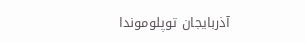آذربایجان توپلوموندا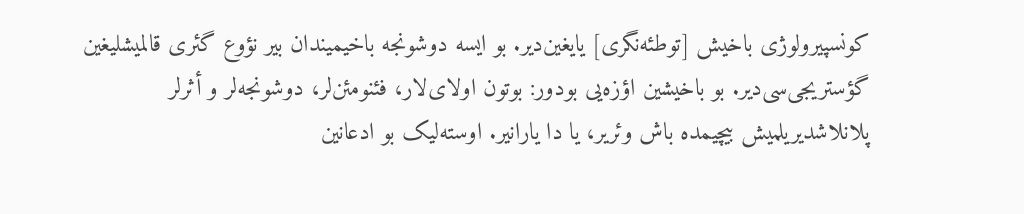کونسپیرولوژی باخیش [توطئه‌نگری] یایغین‌دیر. بو ایسه دوشونجه باخیمیندان بیر نؤوع گئری قالمیشلیغین گؤستریجی‌سی‌دیر. بو باخیشین اؤزه‌یی بودور: بوتون اولای‌لار، فئنومئن‌لر، دوشونجه‌لر و أثرلر پلانلاشدیریلمیش بیچیمده باش وئریر، یا دا یارانیر. اوسته‌لیک بو ادعانین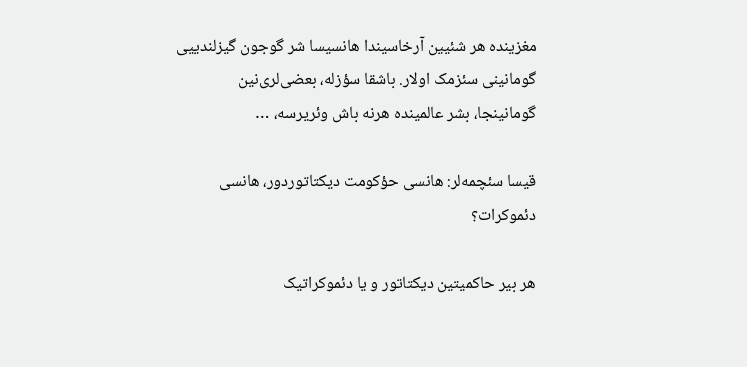مغزینده هر شئیین آرخاسیندا هانسیسا شر گوجون گیزلندییی گومانینی سئزمک اولار. باشقا سؤزله، بعضی‌لری‌نین گومانینجا، بشر عالمینده هرنه باش وئریرسه، …

قیسا سئچمه‌لر: هانسی حؤکومت دیکتاتوردور، هانسی دئموکرات؟

هر بیر حاکمیتین دیکتاتور و یا دئموکراتیک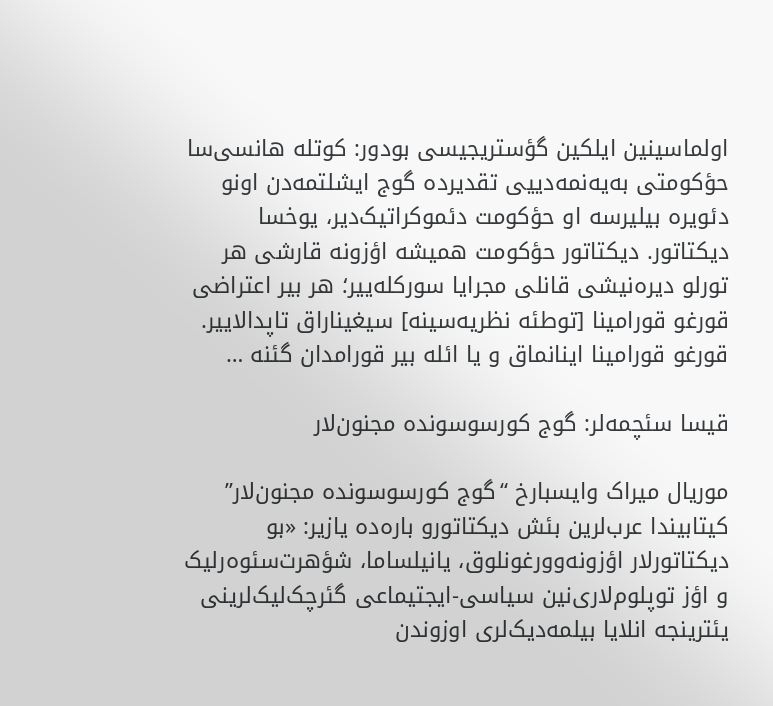اولماسینین ایلکین گؤستریجیسی بودور: کوتله هانسی‌سا حؤکومتی به‌یه‌نمه‌دییی تقدیرده گوج ایشلتمه‌دن اونو دئویره بیلیرسه او حؤکومت دئموکراتیک‌دیر، یوخسا دیکتاتور. دیکتاتور حؤکومت همیشه اؤزونه قارشی هر تورلو دیره‌نیشی قانلی مجرایا سورکله‌ییر؛ هر بیر اعتراضی قورغو قورامینا [توطئه نظریه‌سینه] سیغیناراق تاپدالاییر. قورغو قورامینا اینانماق و یا ائله بیر قورامدان گئنه …

قیسا سئچمه‌لر: گوج کورسوسونده مجنون‌لار

موریال میراک وایسبارخ “گوج کورسوسونده مجنون‌لار” کیتابیندا عرب‌لرین بئش دیکتاتورو باره‌ده یازیر: «بو دیکتاتورلار اؤزونه‌وورغونلوق، یانیلساما، شؤهرت‌سئوه‌رلیک و اؤز توپلوم‌لاری‌نین سیاسی-ایجتیماعی گئرچک‌لیک‌لرینی یئترینجه انلایا بیلمه‌دیک‌لری اوزوندن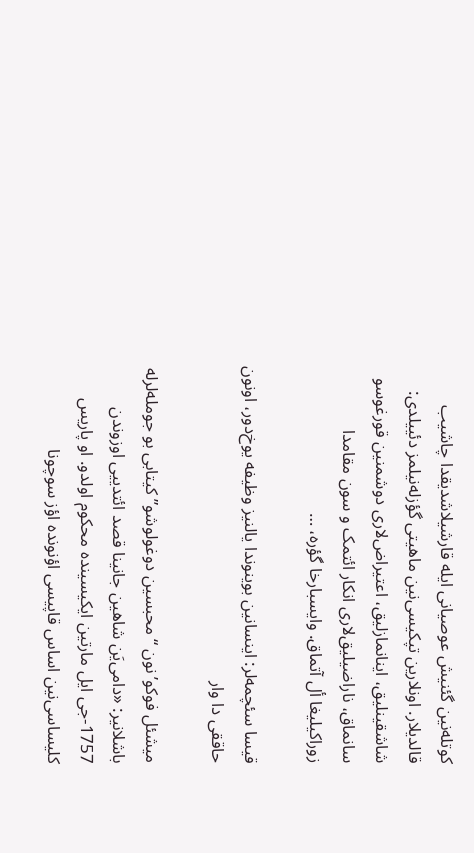کوتله‌نین گئنیش عوصیانی ایله قارشیلاشدیقدا چاشیب قالدیلار. اونلارین تپکیسی‌نین ماهیتی گؤزله‌نیلمز دئییلدی: شاشقینلیق، اینانمازلیق، اعتیراض‌لاری دوشمنین قورغوسو سانماق، ناراضیلیق‌لاری انکار ائتمک و سون مقامدا زوراکیلیغا أل آتماق. وایسبارخا گؤره، …

قیسا سئچمه‌لر: اینسانین بوینوندا یالنیز وظیفه یوخ‌دور، اونون حاققی دا وار

میشئل فوکو’نون “محبسین دوغولوشو” کیتابی بو جومله‌لرله باشلانیر: «دامی‌یَن شاهین جانینا قصد ائتدییی اوزوندن 1757-جی ایل مارتین ایکیسینده محکوم اولدو. او پاریس کلیساسی‌نین اساس قاپیسی‌ اؤنونده اؤز سوچونا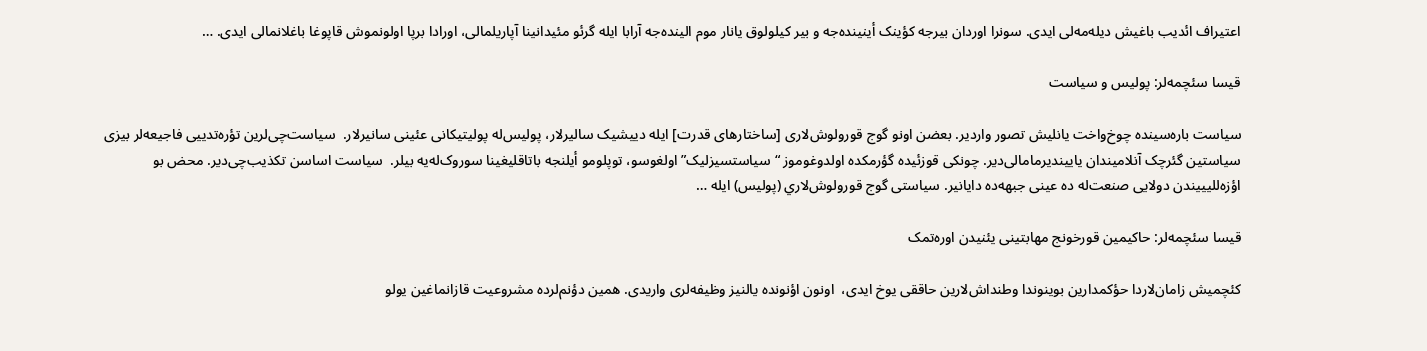اعتیراف ائدیب باغیش دیله‌مه‌لی ایدی. سونرا اوردان بیرجه کؤینک أینینده‌جه و بیر کیلولوق یانار موم الینده‌جه آرابا ایله گرئو مئیدانینا آپاریلمالی، اورادا برپا اولونموش قاپوغا باغلانمالی ایدی. …

قیسا سئچمه‌لر: پولیس و سیاست

سیاست باره‌سینده چوخ‌واخت یانلیش تصور واردیر. بعضن اونو گوج قورولوش‌لاری [ساختارهای قدرت] ایله دییشیک سالیرلار، پولیس‌له پولیتیکانی عئینی سانیرلار.  سیاست‌چی‌لرین تؤره‌تدییی فاجیعه‌لر بیزی سیاستین گئرچک آنلامیندان یاییندیرمامالی‌دیر. چونکی قوزئیده گؤرمکده اولدوغوموز “سیاستسیزلیک” اولغوسو، توپلومو أیلنجه باتاقلیغینا سوروک‌له‌یه بیلر.  سياست‌ اساسن تکذیب‌چی‌دیر. محض بو اؤزه‌‌للیییندن دولایی صنعت‌له ده عینی جبهه‌ده دایانیر. سیاستی گوج قورولوش‌لاري (پوليس) ایله …

قیسا سئچمه‌لر: حاکیمین قورخونج مهابتینی یئنیدن اوره‌تمک

کئچمیش زامان‌لاردا حؤکمدارین بوینوندا وطنداش‌لارین حاققی یوخ ایدی،  اونون اؤنونده یالنیز وظیفه‌لری واریدی. همین دؤنم‌لرده مشروعیت قازانماغین یولو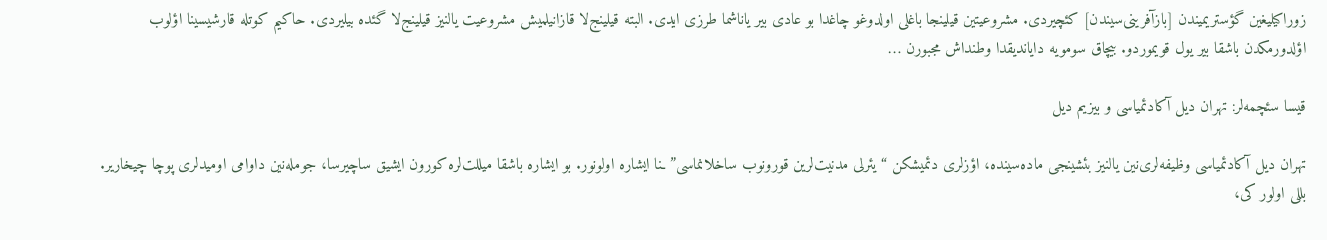زوراکیلیغین گؤستریمیندن [بازآفرینی‌سیندن] کئچیردی. مشروعیتین قیلینجا باغلی اولدوغو چاغدا بو عادی بیر یاناشما طرزی ایدی. البته قیلینج‌لا قازانیلمیش مشروعیت یالنیز قیلینج‌لا گئده بیلیردی. حاکیم کوتله قارشیسینا اؤلوب اؤلدورمکدن باشقا بیر یول قویموردو. بیچاق سومویه دایاندیقدا وطنداش مجبورن …

قیسا سئچمه‌لر: تهران دیل آکادئمیاسی و بیزیم دیل

تهران دیل آکادئمیاسی وظیفه‌لری‌نین یالنیز بئشینجی ماده‌سینده، اؤزلری دئمیشکن “یئرلی مدنیت‌لرین قورونوب ساخلانماسی”ـنا ایشاره اولونور. بو ایشاره باشقا میللت‌لره کورون ایشیق ساچیرسا، جومله‌نین داوامی اومیدلری پوچا چیخاریر. بللی اولور کی،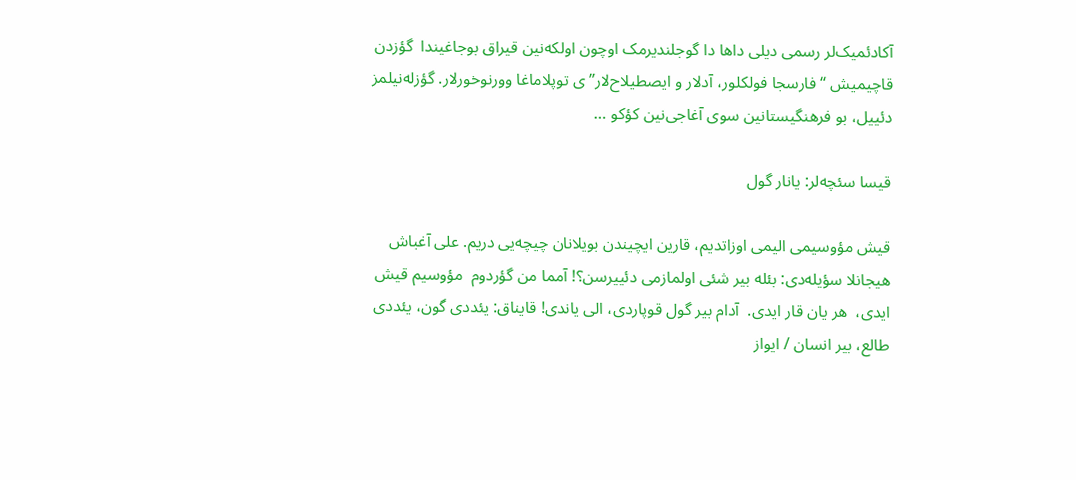آکادئمیک‌لر رسمی دیلی داها دا گوجلندیرمک اوچون اولکه‌نین قیراق بوجاغیندا  گؤزدن قاچیمیش “فارسجا فولکلور، آدلار و ایصطیلاح‌‌لار”ی توپلاماغا وورنوخورلار. گؤزله‌نیلمز دئییل، بو فرهنگیستانین سوی آغاجی‌‌نین کؤکو …

قیسا سئچه‌لر: یانار گول

قیش مؤوسیمی الیمی اوزاتدیم، قارین ایچیندن بویلانان چیچه‌یی دریم. علی آغباش هیجانلا سؤیله‌دی: بئله بیر شئی اولمازمی دئییرسن؟! آمما من گؤردوم  مؤوسیم قیش ایدی،  هر یان قار ایدی.  آدام بیر گول قوپاردی، الی یاندی! قایناق: یئددی گون، یئددی طالع، بیر انسان / ایواز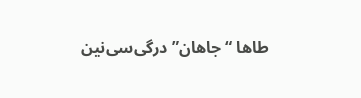طاها “جاهان” در‌گی‌سی‌نین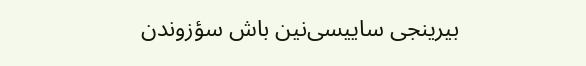بیرینجی ساییسی‌نین باش سؤزوندن